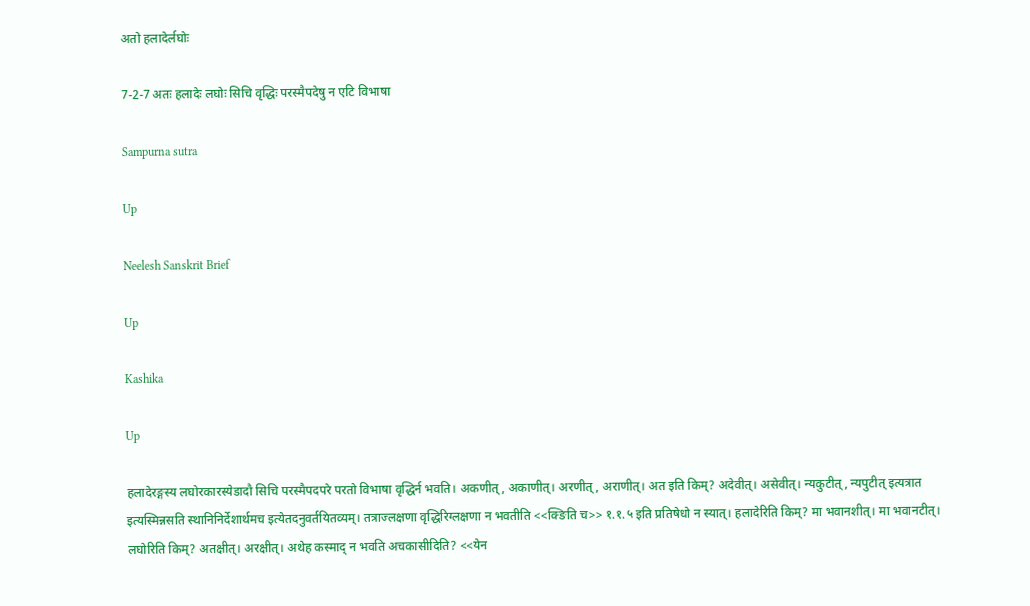अतो हलादेर्लघोः

7-2-7 अतः हलादेः लघोः सिचि वृद्धिः परस्मैपदेषु न एटि विभाषा

Sampurna sutra

Up

Neelesh Sanskrit Brief

Up

Kashika

Up

हलादेरङ्गस्य लघोरकारस्येडादौ सिचि परस्मैपदपरे परतो विभाषा वृद्धिर्न भवति। अकणीत्, अकाणीत्। अरणीत्, अराणीत्। अत इति किम्? अदेवीत्। असेवीत्। न्यकुटीत्, न्यपुटीत् इत्यत्रात इत्यस्मिन्नसति स्थानिनिर्देशार्थमच इत्येतदनुवर्तयितव्यम्। तत्राज्लक्षणा वृद्धिरिग्लक्षणा न भवतीति <<क्ङिति च>> १.१.५ इति प्रतिषेधो न स्यात्। हलादेरिति किम्? मा भवानशीत्। मा भवानटीत्। लघोरिति किम्? अतक्षीत्। अरक्षीत्। अथेह कस्माद् न भवति अचकासीदिति? <<येन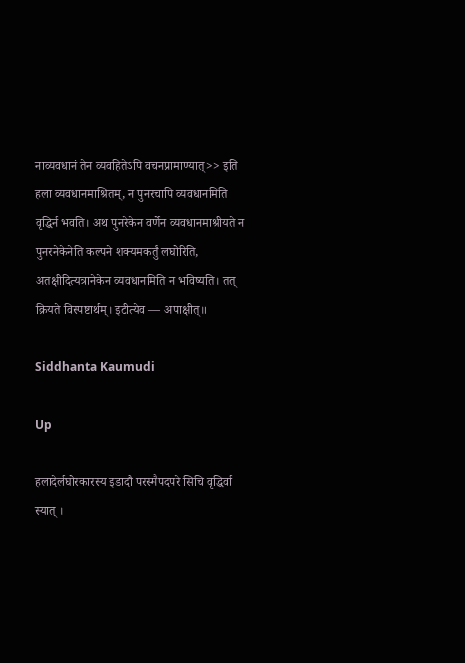नाव्यवधानं तेन व्यवहितेऽपि वचनप्रामाण्यात्>> इति हला व्यवधानमाश्रितम्, न पुनरचापि व्यवधानमिति वृद्धिर्न भवति। अथ पुनरेकेन वर्णेन व्यवधानमाश्रीयते न पुनरनेकेनेति कल्पने शक्यमकर्तुं लघोरिति, अतक्षीदित्यत्रानेकेन व्यवधानमिति न भविष्यति। तत् क्रियते विस्पष्टार्थम्। इटीत्येव — अपाक्षीत्॥

Siddhanta Kaumudi

Up

हलादेर्लघोरकारस्य इडादौ परस्मैपदपरे सिचि वृद्धिर्वा स्यात् ।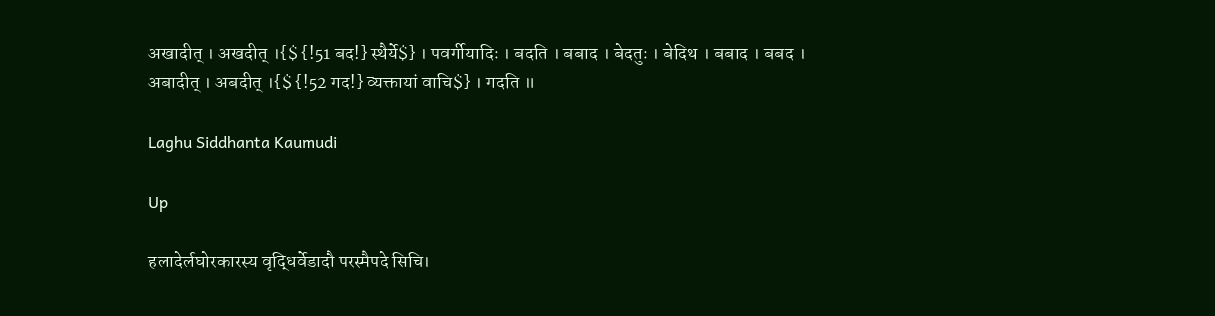अखादीत् । अखदीत् ।{$ {!51 बद!} स्थैर्ये$} । पवर्गीयादिः । बदति । बबाद । बेदतुः । बेदिथ । बबाद । बबद । अबादीत् । अबदीत् ।{$ {!52 गद!} व्यक्तायां वाचि$} । गदति ॥

Laghu Siddhanta Kaumudi

Up

हलादेर्लघोरकारस्य वृद्धिर्वेडादौ परस्मैपदे सिचि।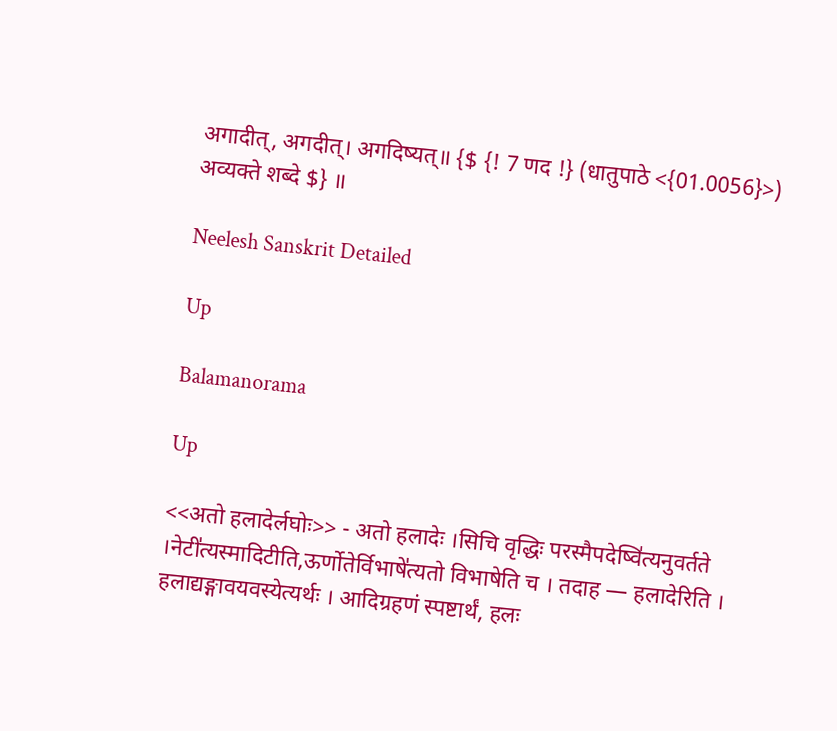अगादीत्, अगदीत्। अगदिष्यत्॥ {$ {! 7 णद !} (धातुपाठे <{01.0056}>) अव्यक्ते शब्दे $} ॥

Neelesh Sanskrit Detailed

Up

Balamanorama

Up

<<अतो हलादेर्लघोः>> - अतो हलादेः ।सिचि वृद्धिः परस्मैपदेष्वि॑त्यनुवर्तते ।नेटी॑त्यस्मादिटीति,ऊर्णोतेर्विभाषे॑त्यतो विभाषेति च । तदाह — हलादेरिति । हलाद्यङ्गावयवस्येत्यर्थः । आदिग्रहणं स्पष्टार्थं, हलः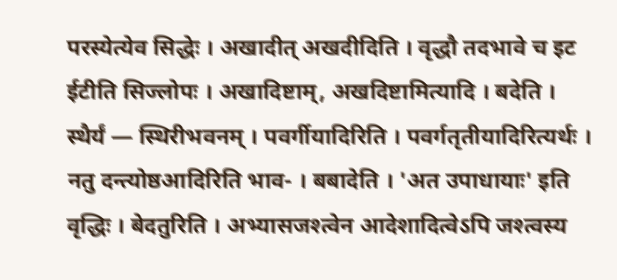परस्येत्येव सिद्धेः । अखादीत् अखदीदिति । वृद्धौ तदभावे च इट ईटीति सिज्लोपः । अखादिष्टाम्, अखदिष्टामित्यादि । बदेति । स्थैर्यं — स्थिरीभवनम् । पवर्गीयादिरिति । पवर्गतृतीयादिरित्यर्थः । नतु दन्त्योष्ठआदिरिति भाव- । बबादेति । 'अत उपाधायाः' इति वृद्धिः । बेदतुरिति । अभ्यासजश्त्वेन आदेशादित्वेऽपि जश्त्वस्य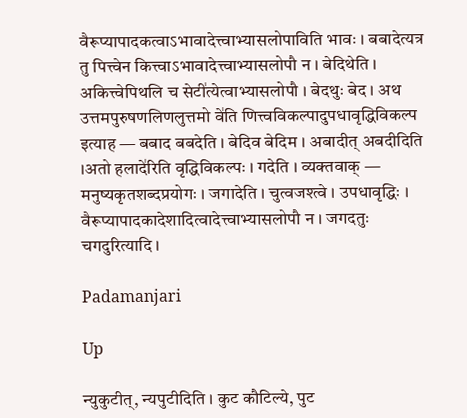वैरूप्यापादकत्वाऽभावादेत्त्वाभ्यासलोपाविति भावः । बबादेत्यत्र तु पित्त्वेन कित्त्वाऽभावादेत्त्वाभ्यासलोपौ न । बेदिथेति । अकित्त्वेपिथलि च सेटी॑त्येत्वाभ्यासलोपौ । बेदथुः बेद । अथ उत्तमपुरुषणलिणलुत्तमो वे॑ति णित्त्वविकल्पादुपधावृद्धिविकल्प इत्याह — बबाद बबदेति । बेदिव बेदिम । अबादीत् अबदीदिति ।अतो हलादे॑रिति वृद्धिविकल्पः । गदेति । व्यक्तवाक् — मनुष्यकृतशब्दप्रयोगः । जगादेति । चुत्वजश्त्वे । उपधावृद्धिः । वैरूप्यापादकादेशादित्वादेत्त्वाभ्यासलोपौ न । जगदतुः चगदुरित्यादि ।

Padamanjari

Up

न्युकुटीत्, न्यपुटीदिति । कुट कौटिल्ये, पुट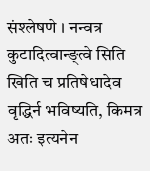संश्लेषणे । नन्वत्र कुटादित्वान्ङ्त्वे सिति खिति च प्रतिषेधादेव वृद्धिर्न भविष्यति, किमत्र अतः इत्यनेन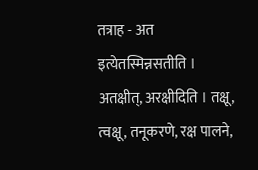तत्राह - अत इत्येतस्मिन्नसतीति । अतक्षीत्, अरक्षीदिति । तक्षू, त्वक्षू, तनूकरणे, रक्ष पालने,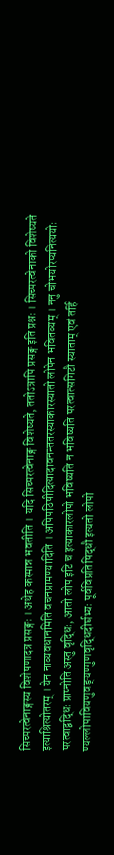सिच्परत्वेनाङ्गस्य विशेषणादत्र प्रसङ्गः । अथेह कस्मान्न भवतीति । यदि सिच्परत्वेनाङ्ग विशेष्यते, ततोऽत्रापि प्रसङ्ग इति प्रश्नः । सिच्परत्वेनाको विशेष्यते इत्याश्रित्योतरम् । येन नाव्यवधानमिति वचनप्रामण्यादिति । अपिपठिषीदित्यादावनन्ततरस्याकारस्यातो लोपेन भवितव्यम् । ननु चोभयोरप्यनित्ययोः परत्वाद्वद्धिः प्राप्नोति अस्तु वृद्धिः, आतो लोप इटि च इत्याकारलोपो भविष्यति न भविष्यति परत्वात्सगिटौ स्याताम् एवं तर्हि ण्यल्लोपावियणुवङ्यण्गुणवृद्धिदीर्घभ्यः पूर्वविप्रतिषिद्धौ इत्यतो लोपो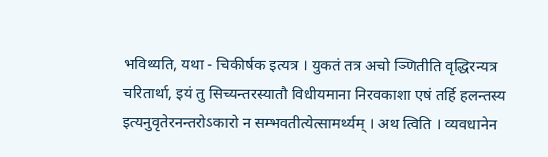भविथ्यति, यथा - चिकीर्षक इत्यत्र । युकतं तत्र अचो ञ्णितीति वृद्धिरन्यत्र चरितार्था, इयं तु सिच्यन्तरस्यातौ विधीयमाना निरवकाशा एषं तर्हि हलन्तस्य इत्यनुवृतेरनन्तरोऽकारो न सम्भवतीत्येत्सामर्थ्यम् । अथ त्विति । व्यवधानेन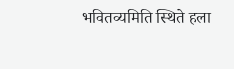भवितव्यमिति स्थिते हला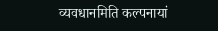व्यवधानमिति कल्पनायां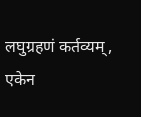लघुग्रहणं कर्तव्यम्, एकेन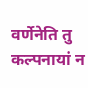वर्णेनेति तु कल्पनायां न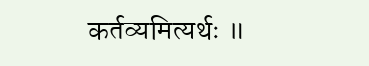कर्तव्यमित्यर्थः ॥